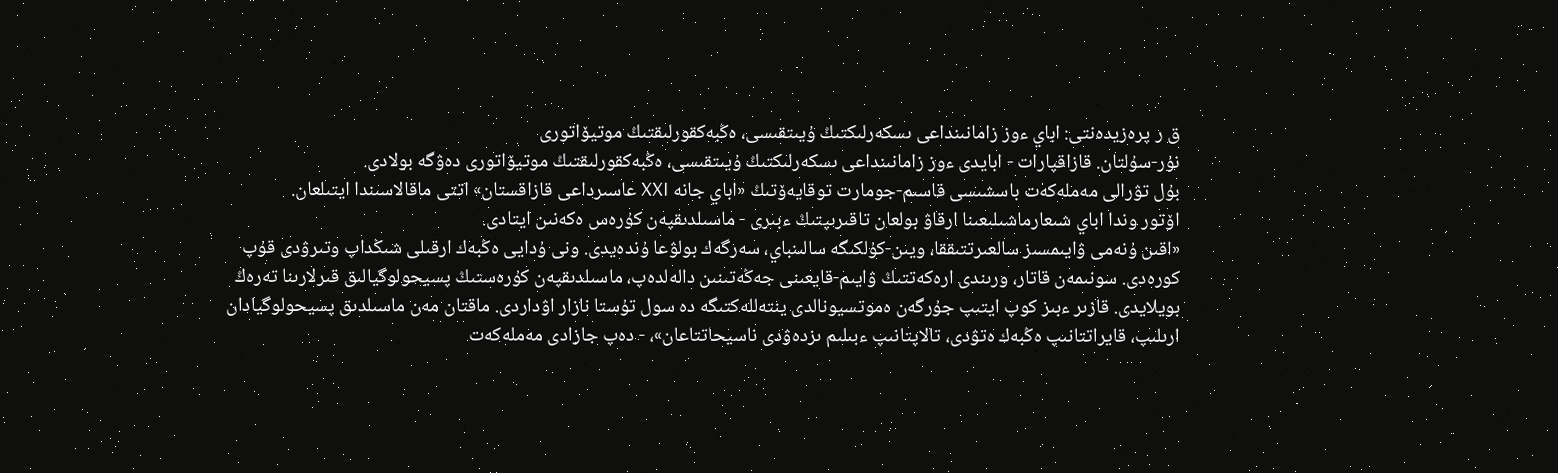ق ر پرەزيدەنتى: اباي ءوز زامانىنداعى ىسكەرلىكتىڭ ۇيىتقىسى، ەڭبەكقورلىقتىڭ موتيۆاتورى
نۇر-سۇلتان. قازاقپارات - ابايدى ءوز زامانىنداعى ىسكەرلىكتىڭ ۇيىتقىسى، ەڭبەكقورلىقتىڭ موتيۆاتورى دەۋگە بولادى.
بۇل تۋرالى مەملەكەت باسشىسى قاسىم-جومارت توقايەۆتىڭ «اباي جانە ХХІ عاسىرداعى قازاقستان» اتتى ماقالاسىندا ايتىلعان.
اۆتور وندا اباي شىعارماشىلىعىنا ارقاۋ بولعان تاقىرىپتىڭ ءبىرى - ماسىلدىقپەن كۇرەس ەكەنىن ايتادى.
«اقىن ۇنەمى ۋايىمسىز سالعىرتتىققا، ويىن-كۇلكىگە سالىنباي، سەرگەك بولۋعا ۇندەيدى. ونى ۇدايى ەڭبەك ارقىلى شىڭداپ وتىرۋدى قۇپ كورەدى. سونىمەن قاتار، ورىندى ارەكەتتىڭ ۋايىم-قايعىنى جەڭەتىنىن دالەلدەپ، ماسىلدىقپەن كۇرەستىڭ پسيحولوگيالىق قىرلارىنا تەرەڭ بويلايدى. قازىر ءبىز كوپ ايتىپ جۇرگەن ەموتسيونالدى ينتەللەكتىگە دە سول تۇستا نازار اۋداردى. ماقتان مەن ماسىلدىق پسيحولوگيادان ارىلىپ، قايراتتانىپ ەڭبەك ەتۋدى، تالاپتانىپ ءبىلىم ىزدەۋدى ناسيحاتتاعان»، - دەپ جازادى مەملەكەت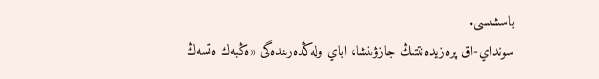باسشىسى.
سونداي-اق پرەزيدەنتتىڭ جازۋىنشا، اباي ولەڭدەرىندەگى «ەڭبەك ەتسەڭ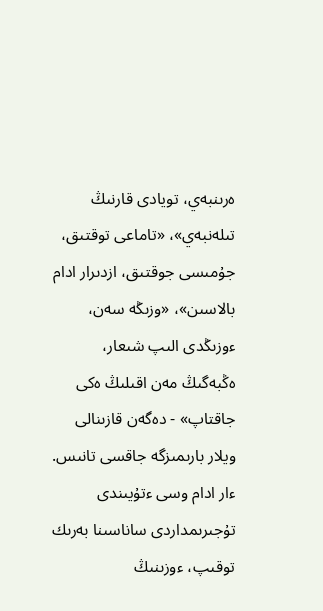ەرىنبەي، تويادى قارنىڭ تىلەنبەي»، «تاماعى توقتىق، جۇمىسى جوقتىق، ازدىرار ادام بالاسىن»، «وزىڭە سەن، ءوزىڭدى الىپ شىعار، ەڭبەگىڭ مەن اقىلىڭ ەكى جاقتاپ» - دەگەن قازىنالى ويلار بارىمىزگە جاقسى تانىس. ءار ادام وسى ءتۇيىندى تۇجىرىمداردى ساناسىنا بەرىك توقىپ، ءوزىنىڭ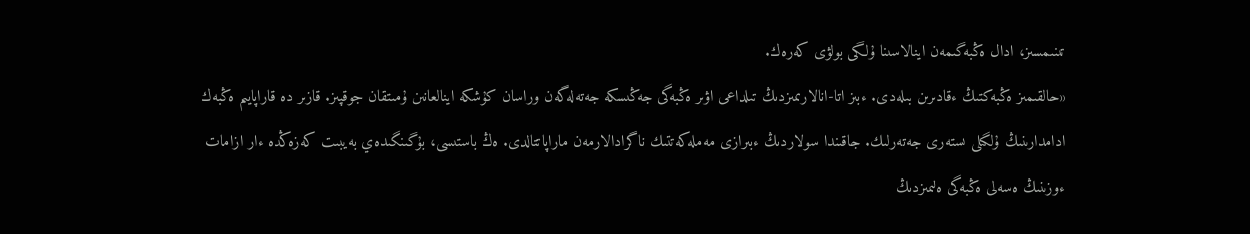تىنىمسىز، ادال ەڭبەگىمەن اينالاسىنا ۇلگى بولۋى كەرەك.
«حالقىمىز ەڭبەكتىڭ ءقادىرىن بىلەدى. ءبىز اتا-انالارىمىزدىڭ تىلداعى اۋىر ەڭبەگى جەڭىسكە جەتەلەگەن وراسان كۇشكە اينالعانىن ۇمىتقان جوقپىز. قازىر دە قاراپايىم ەڭبەك ادامدارىنىڭ ۇلگىلى ىستەرى جەتەرلىك. جاقىندا سولاردىڭ ءبىرازى مەملەكەتتىك ناگرادالارمەن ماراپاتتالدى. ەڭ باستىسى، بۇگىنگىدەي بەيبىت كەزەڭدە ءار ازامات ءوزىنىڭ ەسەلى ەڭبەگى ەلىمىزدىڭ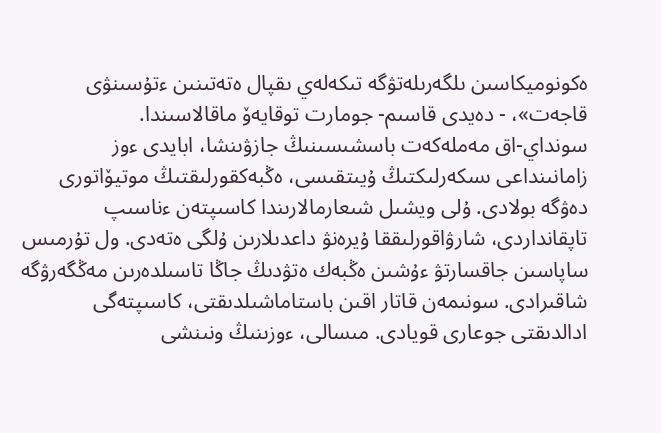ەكونوميكاسىن ىلگەرىلەتۋگە تىكەلەي ىقپال ەتەتىنىن ءتۇسىنۋى قاجەت»، - دەيدى قاسىم- جومارت توقايەۆ ماقالاسىندا.
سونداي-اق مەملەكەت باسشىسىنىڭ جازۋىنشا، ابايدى ءوز زامانىنداعى ىسكەرلىكتىڭ ۇيىتقىسى، ەڭبەكقورلىقتىڭ موتيۆاتورى دەۋگە بولادى. ۇلى ويشىل شىعارمالارىندا كاسىپتەن ءناسىپ تاپقانداردى، شارۋاقورلىققا ۇيرەنۋ داعدىلارىن ۇلگى ەتەدى. ول تۇرمىس ساپاسىن جاقسارتۋ ءۇشىن ەڭبەك ەتۋدىڭ جاڭا تاسىلدەرىن مەڭگەرۋگە شاقىرادى. سونىمەن قاتار اقىن باستاماشىلدىقتى، كاسىپتەگى ادالدىقتى جوعارى قويادى. مىسالى، ءوزىنىڭ ونىنشى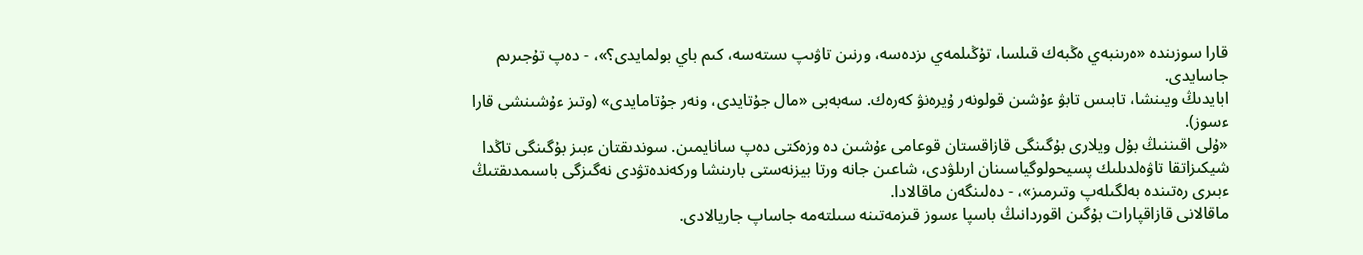قارا سوزىندە «ەرىنبەي ەڭبەك قىلسا، تۇڭىلمەي ىزدەسە، ورنىن تاۋىپ ىستەسە، كىم باي بولمايدى؟»، - دەپ تۇجىرىم جاسايدى.
ابايدىڭ ويىنشا، تابىس تابۋ ءۇشىن قولونەر ۇيرەنۋ كەرەك. سەبەبى «مال جۇتايدى، ونەر جۇتامايدى» (وتىز ءۇشىنشى قارا ءسوز).
«ۇلى اقىننىڭ بۇل ويلارى بۇگىنگى قازاقستان قوعامى ءۇشىن دە وزەكتى دەپ سانايمىن. سوندىقتان ءبىز بۇگىنگى تاڭدا شيكىزاتقا تاۋەلدىلىك پسيحولوگياسىنان ارىلۋدى، شاعىن جانە ورتا بيزنەستى بارىنشا وركەندەتۋدى نەگىزگى باسىمدىقتىڭ ءبىرى رەتىندە بەلگىلەپ وتىرمىز»، - دەلىنگەن ماقالادا.
ماقالانى قازاقپارات بۇگىن اقوردانىڭ باسپا ءسوز قىزمەتىنە سىلتەمە جاساپ جاريالادى.